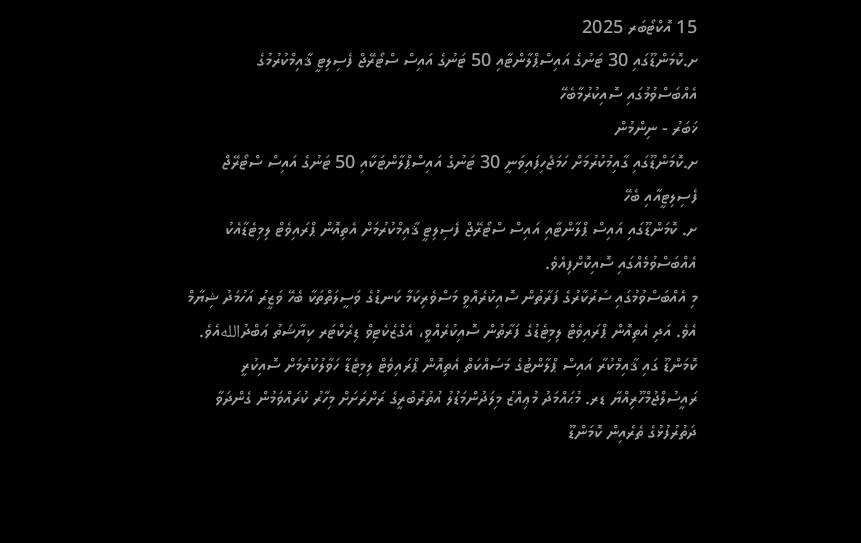15 އޮކްޓޯބަރ 2025
ށ.ކޮމަންޑޫގައި 30 ޓަނުގެ އައިސްޕްލާންޓާއި 50 ޓަނުގެ އައިސް ސްޓޯރޭޖް ފެސިލިޓީ ޤާއިމްކުރުމުގެ އެއްބަސްވުމުގައި ސޮއިކުރުމާބެހޭ
ޚަބަރު - ނިންމުން
ށ.ކޮމަންޑޫގައި ގާއިމުކުރުމަށް ހަމަޖެހިފައިވަނީ 30 ޓަނުގެ އައިސްޕްލާންޓަކާއި 50 ޓަނުގެ އައިސް ސްޓޯރޭޖް ފެސިލިޓީއާއި ބެހޭ
ށ. ކޮމަންޑޫގައި އައިސް ޕްލާންޓާއި އައިސް ސްޓޯރޭޖް ފެސިލިޓީ ޤާއިމްކުރުމަށް އެތިއޮން ޕްރައިވެޓް ލިމިޓެޑާއެކު އެއްބަސްވުމެއްގައި ސޮއިކޮށްފިއެވެ.
މި އެއްބަސްވުމުގައި ސަރުކާރުގެ ފަރާތުން ސޮއިކުރެއްވީ މަސްވެރިކަމާ ކަނޑުގެ ވަސީލަތްތަކާ ބެހޭ ވަޒީރު އަހުމަދު ޝިޔާމް އެވެ. އަދި އެތިއޮން ޕްރައިވެޓް ލިމިޓެޑުގެ ފަރާތުން ސޮއިކުރެއްވީ، އެގްޒެކެޓިވް ޑިރެކްޓަރ ކިޔާޝަތު ޢަބްދުاللهއެވެ.
ކޮމަންޑޫ ގައި ޤާއިމްކުރާ އައިސް ޕްލާންޓުގެ މަސައްކަތް އެތިއޮން ޕްރައިވެޓް ލިމިޓެޑާ ހަވާލުކުރުމަށް ސޮއިކުރީ ރައީސުލްޖުމްހޫރިއްޔާ ޑރ. މުޙައްމަދު މުޢިއްޒު މިލަދުންމަޑުލު އުތުރުބުރީގެ ރަށްރަށަށް މިހާރު ކުރައްވަމުން ގެންދަވާ ދަތުރުފުޅުގެ ތެރެއިން ކޮމަންޑޫ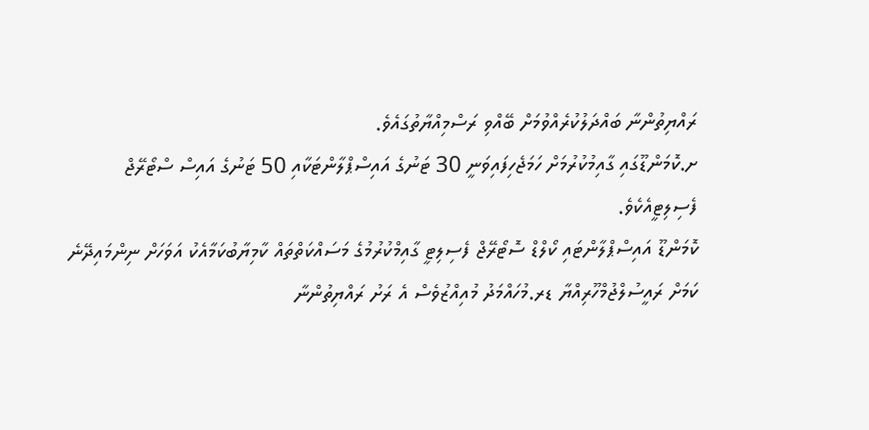ރައްޔިތުންނާ ބައްދަލުކުރެއްވުމަށް ބޭއްވި ރަސްމިއްޔާތުގައެވެ.
ށ.ކޮމަންޑޫގައި ގާއިމުކުރުމަށް ހަމަޖެހިފައިވަނީ 30 ޓަނުގެ އައިސްޕްލާންޓަކާއި 50 ޓަނުގެ އައިސް ސްޓޯރޭޖް ފެސިލިޓީއެކެވެ.
ކޮމަންޑޫ އައިސްޕްލާންޓައި ކޯލްޑް ސޮޓޯރޭޖް ފެސިލިޓީ ގާއިމްކުރުމުގެ މަސައްކަތްތައް ކާމިޔާބުކަމާއެކު އަވަހަށް ނިންމައިދޭނެ ކަމަށް ރައީސުލްޖުމްހޫރިއްޔާ ޑރ.މުހައްމަދު މުއިއްޒުވެސް އެ ރަށު ރައްޔިތުންނާ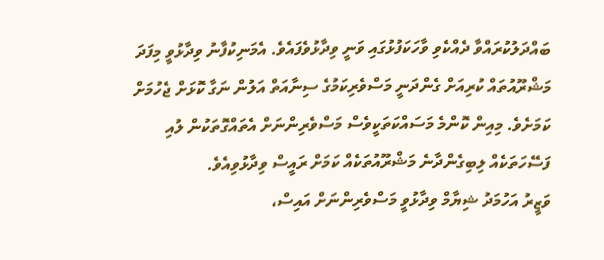ބައްދަލުކުރައްވާ ދެއްކެވި ވާހަކަފުޅުގައި ވަނީ ވިދާޅުވެފައެވެ. އެމަނިކުފާނު ވިދާޅުވީ މިފަދަ މަޝްރޫއުތައް ކުރިއަށް ގެންދަނީ މަސްވެރިކަމުގެ ސިނާއަތް އަލުން ނަގާ ކޮޅަށް ޖެހުމަށް ކަމަށެވެ. މިއިން ކޮންމެ މަސައްކަތަކީވެސް މަސްވެރިންނަށް އެތައްގޮތަކުން ލުއި ފަސޭހަތަކެއް ލިބިގެންދާނެ މަޝްރޫއުތަކެއް ކަމަށް ރައީސް ވިދާޅުވިއެވެ.
ވަޒީރު އަހުމަދު ޝިޔާމް ވިދާޅުވީ މަސްވެރިންނަށް އައިސް،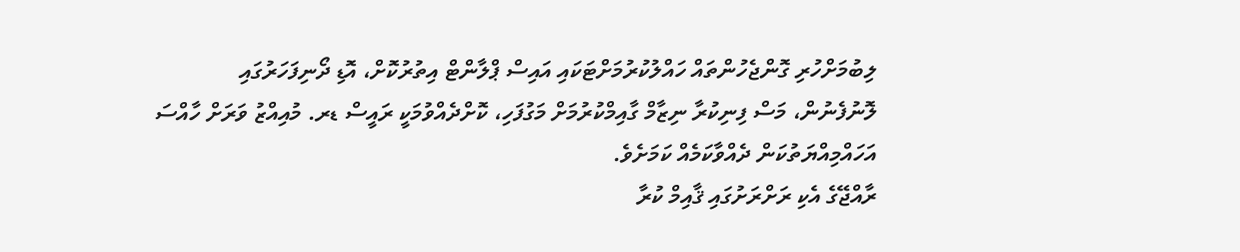ލިބުމަށްހުރި ގޮންޖެހުންތައް ހައްލުކުރުމަށްޓަކައި އައިސް ޕްލާންޓް އިތުރުކޮށް، އޮޑި ދޯނިފަހަރުގައި ލޮނުފެނުން، މަސް ފިނިކުރާ ނިޒާމް ގާއިމްކުރުމަށް މަގުފަހި، ކޮށްދެއްވުމަކީ ރައީސް ޑރ. މުއިއްޒު ވަރަށް ހާއްސަ އަހައްމިއްޔަތުކަން ދެއްވާކަމެއް ކަމަށެވެ.
ރާއްޖޭގެ އެކި ރަށްރަށުގައި ޤާއިމް ކުރާ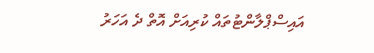އައިސްޕްލާންޓުތައް ކުރިއަށް އޮތް ދެ އަހަރު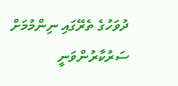ދުވަހުގެ ތެރޭގައި ނިންމުމަށް ސަރުކާރުންވަނީ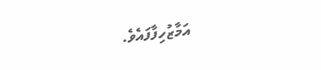އަމާޒުހިފާފައެވެ.